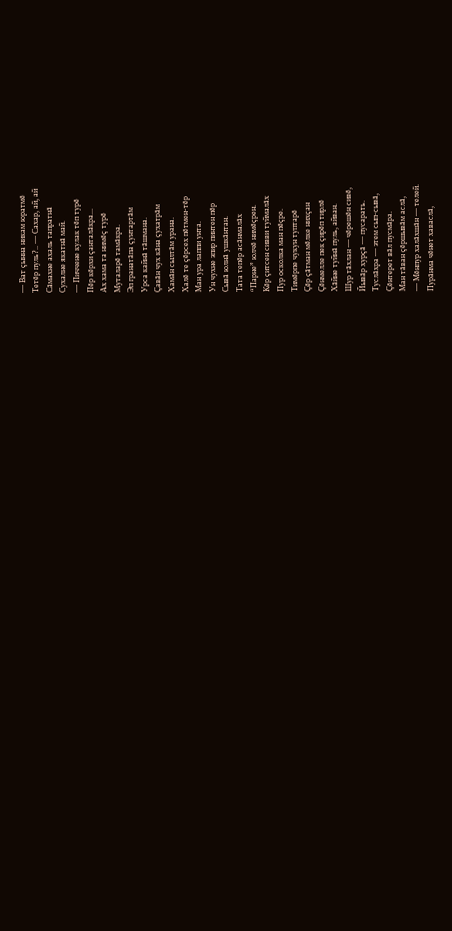— Ват çынна никам юратмĕ
Тетĕр пуль?.. — Сахар, ай, ай
Сăмахне ахаль тапратнă
Сухалне якатнă май.
— Пиччене кулак тĕп турĕ
Пĕр кĕрхи çанталăкра...
Ах хама та нимĕç турĕ
Муталарĕ тамăкра.
Эп гранатăпа çунтартăм
Урса кайнă тăшмана.
Çавăн чух кăна çухатрăм
Хамăн сылтăм урана.
Халĕ те çĕрсех пĕтмен-тĕр
Ман ура лаппи унта.
Ун чухне эпир пинтен пĕр
Сывă юлнă ушкăнтан.
Тата тепĕр асăнмалăх
“Парне” юлчĕ нимĕçрен.
Кĕр çитсен сивви туймалăх
Пур осколка ман пĕçре.
Тимĕрпе чукун туптарĕ
Çĕр çăтман мĕлке нихçан
Çĕнмелле пек çирĕп тирлĕ
Хăйне туйнă пуль, айван.
Шур тăхлан — чĕрешĕн сивĕ,
Йывăр хурçă — пусарать.
Туслăхра — этем сып-сывă,
Çĕнтерет вăл пусмăра.
Ман тăван çĕршывăм аслă,
— Мĕнпур халăхшăн — телей.
Пурăнма чĕнет хаваслă,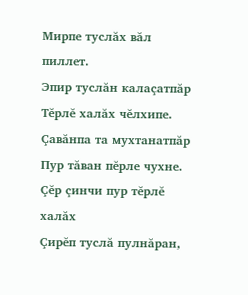Мирпе туслăх вăл пиллет.
Эпир туслăн калаçатпăр
Тĕрлĕ халăх чĕлхипе.
Çавăнпа та мухтанатпăр
Пур тăван пĕрле чухне.
Çĕр çинчи пур тĕрлĕ халăх
Çирĕп туслă пулнăран,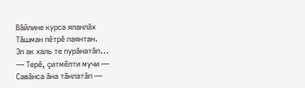Вăйлине курса яланлăх
Тăшман пĕтрĕ паянтан.
Эп ак халь те пурăнатăп...
— Терĕ, çитмĕлти мучи —
Савăнса ăна тăнлатăп —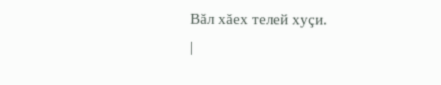Вăл хăех телей хуçи.
|